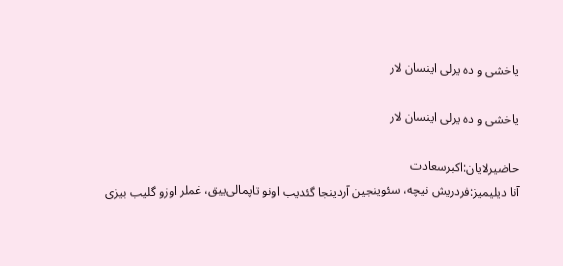یاخشی و ده یرلی اینسان لار

یاخشی و ده یرلی اینسان لار

حاضیرلایان:اکبرسعادت
آنا دیلیمیز:فردریش نیچه، سئوینجین آردینجا گئدیب اونو تاپمالی‌ییق، غملر اوزو گلیب بیزی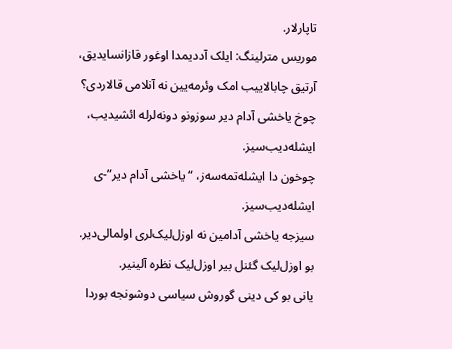تاپارلار.
موریس مترلینگ: ایلک آددیمدا اوغور قازانسایدیق، آرتیق چابالاییب امک وئرمه‌یین نه آنلامی قالاردی؟
چوخ یاخشی آدام دیر سوزونو دونه‌لرله ائشیدیب‌، ایشله‌دیب‌سیز.
چوخون دا ایشله‌تمه‌سه‌ز، “یاخشی آدام دیر”-ی ایشله‌دیب‌سیز.
سیزجه یاخشی آدامین نه اوزل‌لیک‌لری اولمالی‌دیر. بو اوزل‌لیک گئنل بیر اوزل‌لیک نظره آلینیر.
یانی بو کی دینی گوروش سیاسی دوشونجه بوردا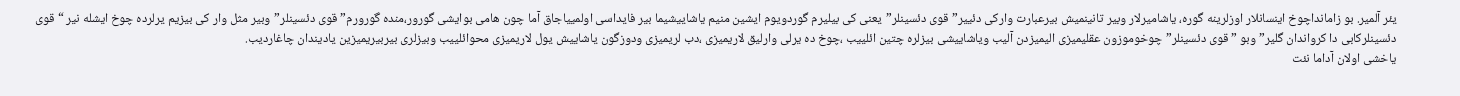یئر آلمیر. بو زامانداچوخ اینسانلار اوزلرینه گوره، یاشامیرلار وبیر تانینمیش بیرعبارت وارکی دئییر”قوی دئسینلر”یعنی کی بیلیرم گوردویوم ایشین منیم یاشاییشیما بیر فایداسی اولمییاجاق آما چون هامی بوایشی گورور،منده گورورم” قوی دئسینلر”وبیر مثل وار کی بیزیم یرلرده چوخ ایشله نیر “قوی دئسینلرکابی دا کرواندان گلیر” وبو ” قوی دئسینلر” چوخوموزون عقلیمیزی الیمیزدن آلیب ویاشاییشی بیزلره چتین ائلییب ،چوخ ده یرلی وارلیق لاریمیزی ،دب لریمیزی ودوزگون یاشاییش یول لاریمیزی محوائلییب وبیزلری بیربیریمیزین یادیندان چاغاردیب.
یاخشی اولان آداما نئت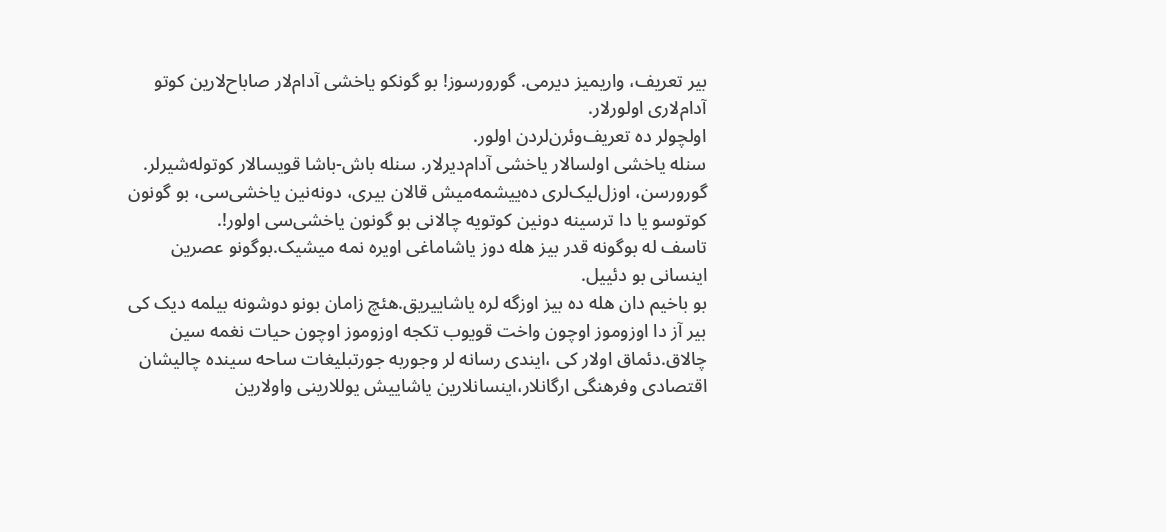بیر تعریف، واریمیز دیرمی. گورورسوز! بو گونکو یاخشی آدام‌لار صاباح‌لارین کوتو آدام‌لاری اولورلار.
اولچو‌لر ده تعریف‌وئرن‌لردن اولور.
سنله یاخشی اولسالار یاخشی آدام‌دیرلار. سنله باش-باشا قویسالار کوتوله‌شیرلر.
گورورسن، اوزل‌لیک‌لری ده‌ییشمه‌میش قالان بیری، دونه‌نین یاخشی‌سی، بو گونون کوتوسو یا دا ترسینه دونین کوتویه چالانی بو گونون یاخشی‌سی اولور!.
تاسف له بوگونه قدر بیز هله دوز یاشاماغی اویره نمه میشیک.بوگونو عصرین اینسانی بو دئییل.
بو باخیم دان هله ده بیز اوزگه لره یاشاییریق.هئچ زامان بونو دوشونه بیلمه دیک کی بیر آز دا اوزوموز اوچون واخت قویوب تکجه اوزوموز اوچون حیات نغمه سین چالاق.دئماق اولار کی ،ایندی رسانه لر وجوربه جورتبلیغات ساحه سینده چالیشان اقتصادی وفرهنگی ارگانلار،اینسانلارین یاشاییش یوللارینی واولارین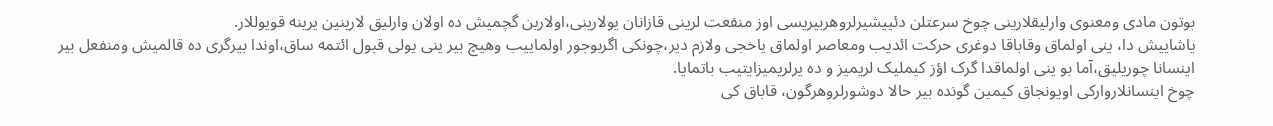بوتون مادی ومعنوی وارلیقلارینی چوخ سرعتلن دئییشیرلروهربیریسی اوز منفعت لرینی قازانان یولارینی،اولارین گچمیش ده اولان وارلیق لارینین یرینه قویوللار.
یاشاییش دا، ینی اولماق وقاباقا دوغری حرکت ائدیب ومعاصر اولماق یاخجی ولازم دیر،چونکی اگربوجور اولماییب وهیچ بیر ینی یولی قبول ائتمه ساق،اوندا بیرگری ده قالمیش ومنفعل بیر اینسانا چوریلیق،آما بو ینی اولماقدا گرک اؤز کیملیک لریمیز و ده یرلریمیزایتیب باتمایا.
چوخ اینسانلاروارکی اویونجاق کیمین گونده بیر حالا دوشورلروهرگون، قاباق کی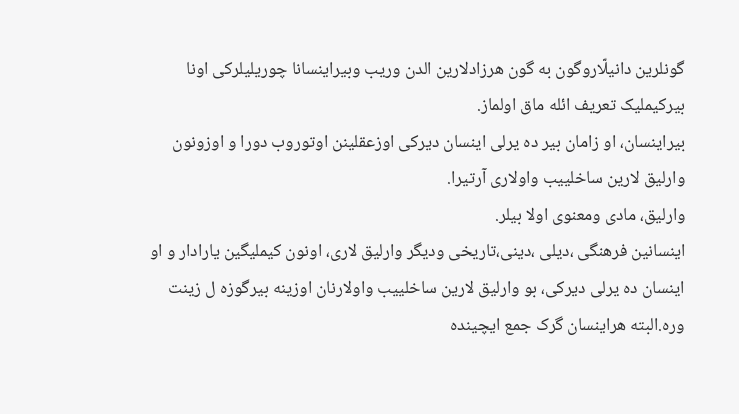گونلرین دانیلّاروگون به گون هرزادلارین الدن وریب وبیراینسانا چوریلیلرکی اونا بیرکیملیک تعریف ائله ماق اولماز.
بیراینسان، او زامان بیر ده یرلی اینسان دیرکی اوزعقلینن اوتوروب دورا و اوزونون وارلیق لارین ساخلییب واولاری آرتیرا.
وارلیق، مادی ومعنوی اولا بیلر.
اینسانین فرهنگی ،دیلی ،دینی،تاریخی ودیگر وارلیق لاری، اونون کیملیگین یارادار و او اینسان ده یرلی دیرکی، بو وارلیق لارین ساخلییب واولارنان اوزینه بیرگوزه ل زینت وره.البته هراینسان گرک جمع ایچینده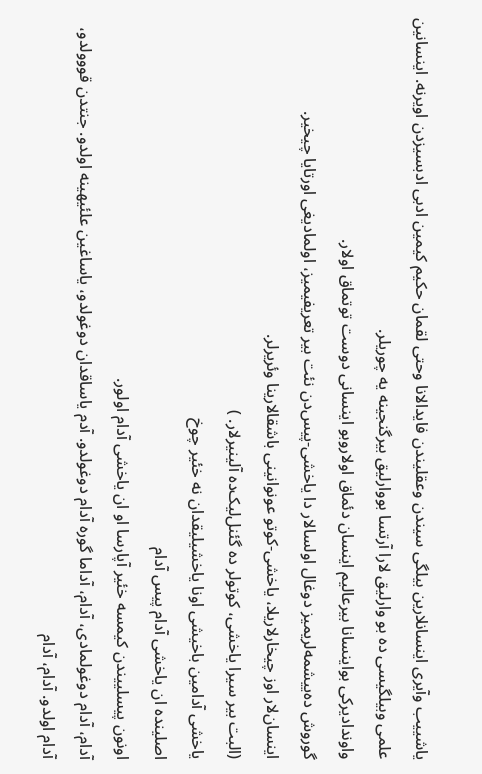یاشییب وآیری اینسانلارین بیلگی سیندن وعقلیندن فایدالانا وحتی لقمان حکیم کیمین ادبی ادبسیزدن اویرنه. اینسانین علمی وبیلگیسی ده بو وارلیق لارا آرتسا بووارلیق بیرگنجینه یه چوریلر.
واوندادیرکی بواینسانا بیرعالیم اینسان دئماق اولاروبو اینسانی دوست توتماق اولار.
گوروش ده‌ییشمه‌لریمیز دوغال اولسالار دا یاخشی-پیس‌دن نئت بیر تعریفیمیز، اولمادیغی اورتایا چیخیر.
اینسان‌لار اوز چیخارلاریلا، یاخشی-کوتو عونوانینی باشقالارینا وئریرلر.
(البت بیر سیرا یاخشی، کوتولر ده گئنل‌لیک‌ده آلینیرلار. )
یاخشی آدامین باخیشی اونا یاخشیلیقدان نه خئیر چوخ
اصلینده ان یاخشی آدام پیس آدام
اونون پیسلییندن کیمسه خئیر آپارسا او ان یاخشی آدام اولور.
آدام، آدام دوغولمادی، آدام، آداما گوره آدام دوغولدو. آدم یاساقدان دوغولدو، یاساغین علئیهینه اولدو. جنتدن قووولدو، آدام اولدو. آدام، آدام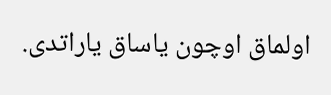اولماق اوچون یاساق یاراتدی.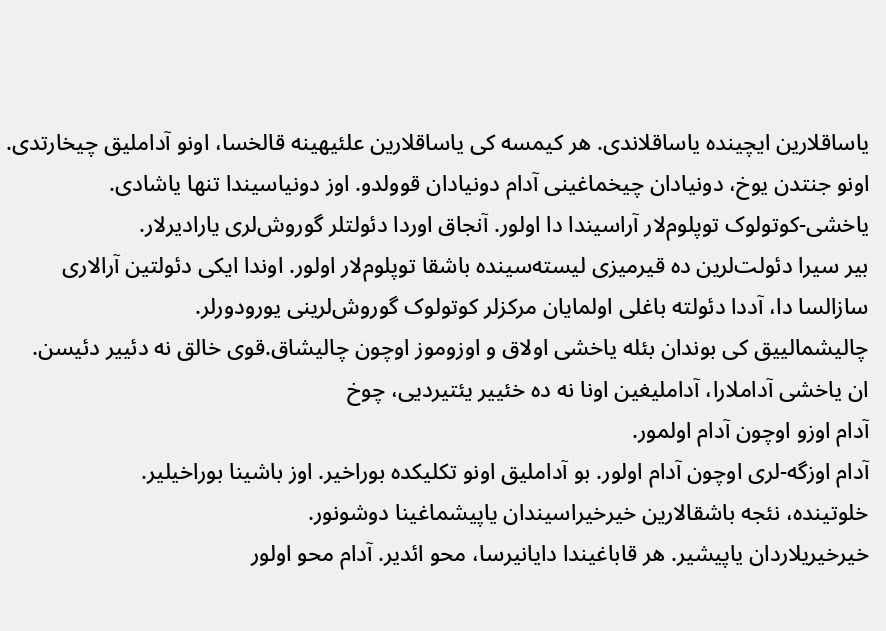یاساقلارین ایچینده یاساقلاندی. هر کیمسه کی یاساقلارین علئیهینه قالخسا، اونو آداملیق چیخارتدی.
اونو جنتدن یوخ، دونیادان چیخماغینی آدام دونیادان قوولدو. اوز دونیاسیندا تنها یاشادی.
یاخشی-کوتو‌لوک توپلوم‌لار آراسیندا دا اولور. آنجاق اوردا دئولتلر گوروش‌لری یارادیرلار.
بیر سیرا دئولت‌لرین ده قیرمیزی لیسته‌سینده باشقا توپلوم‌لار اولور. اوندا ایکی دئولتین آرالاری سازالسا دا، آددا دئولته باغلی اولمایان مرکزلر کوتولوک گوروش‌لرینی یورودورلر.
چالیشمالییق کی بوندان بئله یاخشی اولاق و اوزوموز اوچون چالیشاق.قوی خالق نه دئییر دئیسن.
ان یاخشی آداملارا، آداملیغین اونا نه ده خئییر یئتیردیی، چوخ
آدام اوزو اوچون آدام اولمور.
آدام اوزگه-لری اوچون آدام اولور. بو آداملیق اونو تکلیکده بوراخیر. اوز باشینا بوراخیلیر.
خلوتینده، نئجه باشقالارین خیرخیراسیندان یاپیشماغینا دوشونور.
خیرخیریلاردان یاپیشیر. هر قاباغیندا دایانیرسا، محو ائدیر. آدام محو اولور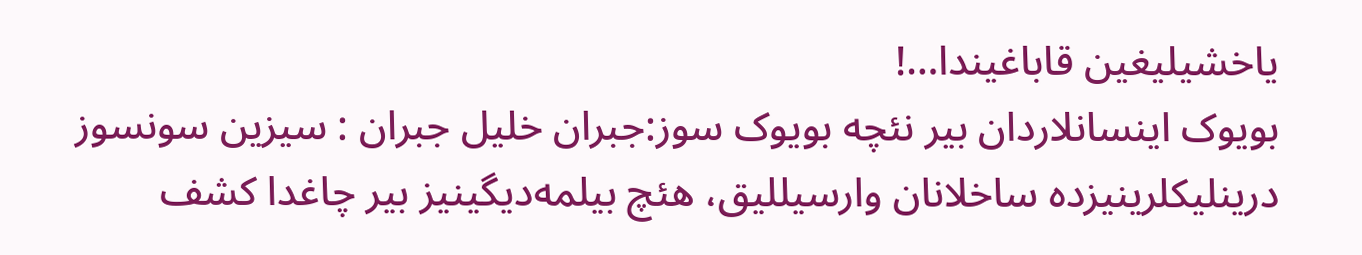یاخشیلیغین قاباغیندا…!
بویوک اینسانلاردان بیر نئچه بویوک سوز:جبران خلیل جبران : سیزین سونسوز درینلیکلرینیزده ساخلانان وارسیللیق، هئچ بیلمه‌دیگینیز بیر چاغدا کشف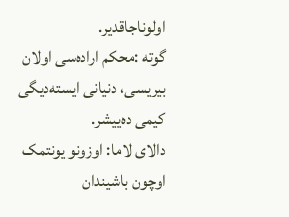اولوناجاقدیر.
گوته :محکم اراده‌سی اولان بیریسی، دنیانی ایسته‌دیگی کیمی ده‌ییشر.
دالای لاما: اوزونو یونتمک اوچون باشیندان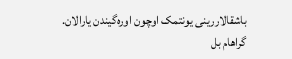باشقالاررینی یونتمک اوچون اوره‌گیندن یارالان.
گراهام بل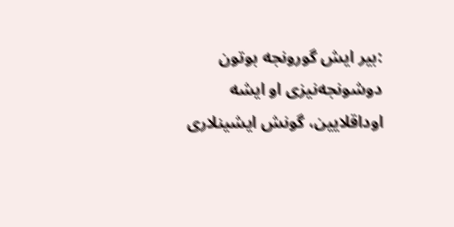:بیر ایش گورونجه بوتون دوشونجه‌نیزی او ایشه اوداقلایین، گونش ایشینلاری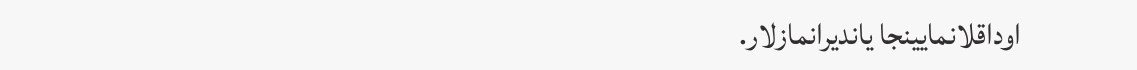اوداقلانمایینجا یاندیرانمازلار.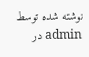نوشته شده توسط admin در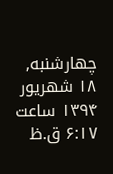چهارشنبه, ۱۸ شهریور ۱۳۹۴ ساعت ۶:۱۷ ق.ظ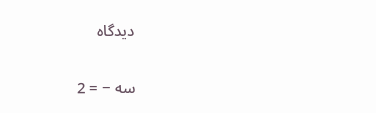دیدگاه


سه − = 2